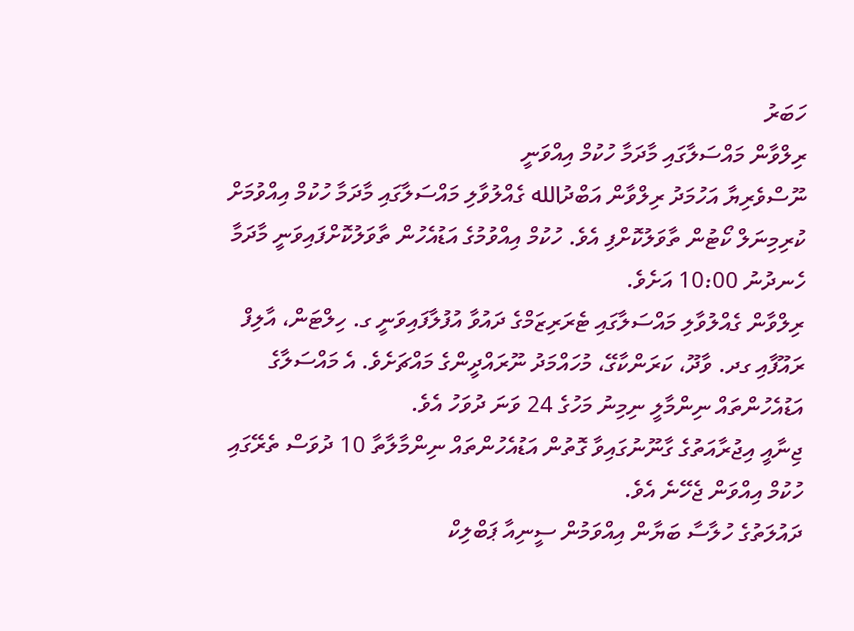ހަބަރު
ރިލްވާން މައްސަލާގައި މާދަމާ ހުކުމް އިއްވަނީ
ނޫސްވެރިޔާ އަހުމަދު ރިލްވާން އަބްދުالله ގެއްލުވާލި މައްސަލާގައި މާދަމާ ހުކުމް އިއްވުމަށް ކުރިމިނަލް ކޯޓުން ތާވަލުކޮށްފި އެވެ. ހުކުމް އިއްވުމުގެ އަޑުއެހުން ތާވަލުކޮށްފައިވަނީ މާދަމާ ހެނދުނު 10:00 އަށެވެ.
ރިލްވާން ގެއްލުވާލި މައްސަލާގައި ޓެރަރިޒަމްގެ ދައުވާ އުފުލާފައިވަނީ ގ. ހިލްޓަން، އާލިފް ރައޫފާއި ގދ. ވާދޫ، ކަރަންކާގޭ، މުހައްމަދު ނޫރައްދީންގެ މައްޗަށެވެ. އެ މައްސަލާގެ އަޑުއެހުންތައް ނިންމާލީ ނިމިނު މަހުގެ 24 ވަނަ ދުވަހު އެވެ.
ޖިނާއީ އިޖުރާއަތުގެ ގާނޫނުގައިވާ ގޮތުން އަޑުއެހުންތައް ނިންމާލާތާ 10 ދުވަސް ތެރޭގައި ހުކުމް އިއްވަން ޖެހޭނެ އެވެ.
ދައުލަތުގެ ހުލާސާ ބަޔާން އިއްވަމުން ސީނިއާ ޕަބްލިކް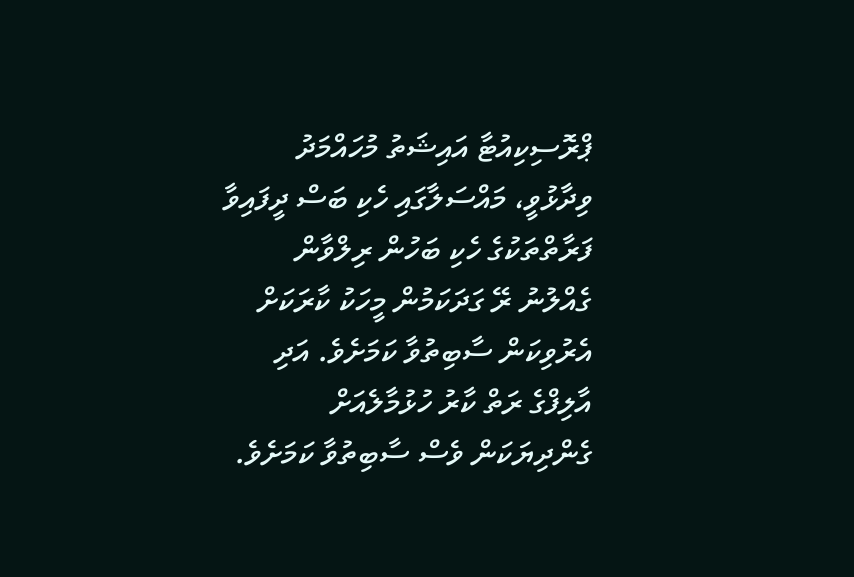ޕްރޮސިކިއުޓާ އައިޝަތު މުހައްމަދު ވިދާޅުވީ، މައްސަލާގައި ހެކި ބަސް ދީފައިވާ ފަރާތްތަކުގެ ހެކި ބަހުން ރިލްވާން ގެއްލުނު ރޭ ގަދަކަމުން މީހަކު ކާރަކަށް އެރުވިކަން ސާބިތުވާ ކަމަށެވެ. އަދި އާލިފްގެ ރަތް ކާރު ހުޅުމާލެއަށް ގެންދިޔަކަން ވެސް ސާބިތުވާ ކަމަށެވެ.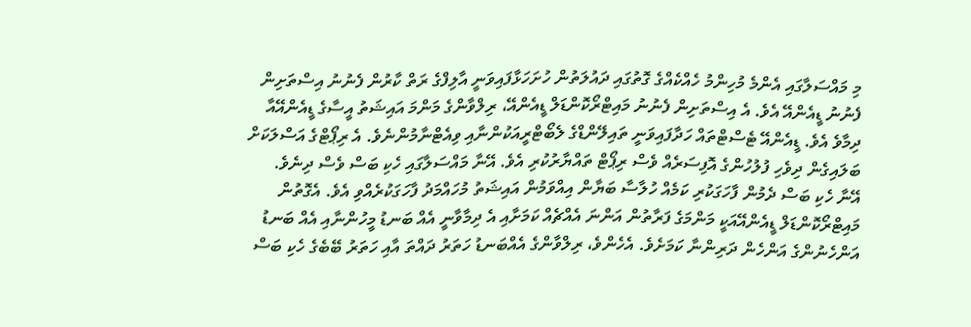މި މައްސަލާގައި އެންމެ މުހިންމު ހެއްކެއްގެ ގޮތުގައި ދައުލަތުން ހުށަހަޅާފައިވަނީ އާލިފްގެ ރަތް ކާރުން ފެނުނު އިސްތަށިން ފެނުނު ޑީއެންއޭ އެވެ. އެ އިސްތަށިން ފެނުނު މައިޓްރޯކޮންޑަލް ޑީއެންއޭ، ރިލްވާންގެ މަންމަ އައިޝަތު އީސާގެ ޑީއެންއޭއާ ދިމާވެ އެވެ. ޑީއެންއޭ ޓެސްޓްތައް ހަދާފައިވަނީ ތައިލޭންޑްގެ ލެބޯޓްރީއަކުންނާއި ވިއެޓްނާމުންނެވެ. އެ ރިޕޯޓްގެ އަސްލަކަށް ބަލައިގެން ދިވެހި ފުލުހުންގެ އޮފިސަރެއް ވެސް ރިޕޯޓް ތައްޔާރުކުރި އެވެ. އޭނާ މައްސަލާގައި ހެކި ބަސް ވެސް ދިނެވެ.
އޭނާ ހެކި ބަސް ދެމުން ފާހަގަކުރި ކަމެއް ހުލާސާ ބަޔާން އިއްވަމުން އައިޝަތު މުހައްމަދު ފާހަގަކުރެއްވި އެވެ. އެގޮތުން މައިޓްރޯކޮންޑަލް ޑީއެންއޭއަކީ މަންމަގެ ފަރާތުން އަންނަ އެއްޗެއް ކަމަށާއި އެ ދިމާވާނީ އެއް ބަނޑު މީހުންނާއި އެއް ބަނޑު އަންހެނުންގެ އަންހެން ދަރިންނާ ކަމަށެވެ. އެހެންވެ، ރިލްވާންގެ އެއްބަނޑު ހަތަރު ދައްތަ އާއި ހަތަރު ބޭބެގެ ހެކި ބަސް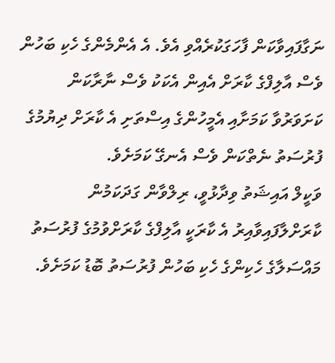ނަގާފައިވާކަން ފާހަގަކުރެއްވި އެވެ. އެ އެންމެންގެ ހެކި ބަހުން ވެސް އާލިފްގެ ކާރަށް އެއިން އެކަކު ވެސް ނާރާކަން ކަށަވަރުވާ ކަމަށާއި އެމީހުންގެ އިސްތަށި އެ ކާރަށް ދިޔުމުގެ ފުރުސަތު ނެތްކަން ވެސް އެނގޭ ކަމަށެވެ.
ވަކީލް އައިޝަތު ވިދާޅުވީ، ރިލްވާން ގަދަކަމުން ކާރަށްލާފައިވާއިރު އެ ކާރަކީ އާލިފްގެ ކާރަށްވުމުގެ ފުރުސަތު މައްސަލާގެ ހެކިންގެ ހެކި ބަހުން ފުރުސަތު ބޮޑު ކަމަށެވެ.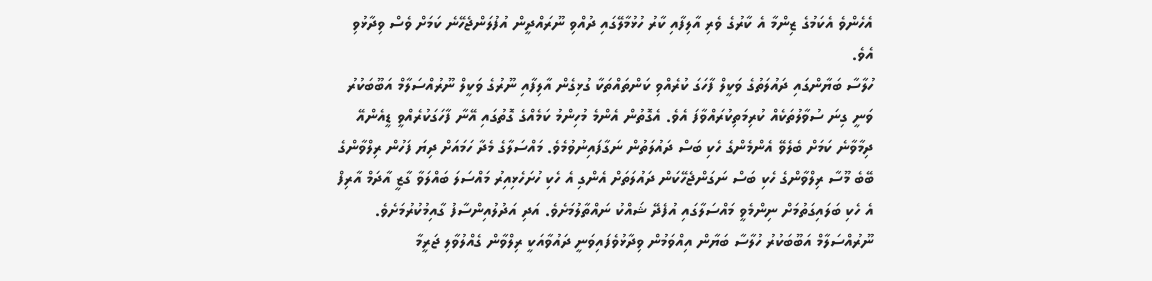އެހެންވެ އެކަމުގެ ޒިންމާ އެ ކާރުގެ ވެރި އާލިފާއި ކާރު ހުޅުމާލޭގައި ދުއްވި ނޫރައްދީން އުފުލަންޖެހޭނެ ކަމަށް ވެސް ވިދާޅުވި އެވެ.
ހުލާސާ ބަޔާންގައި ދައުލަތުގެ ވަކީލް ފާހަގަ ކުރެއްވި ކަންތައްތަކާ ގުޅިގެން އާލިފާއި ނޫރުގެ ވަކީލް ނޫރުއްސަލާމް އަބޫބަކުރު ވަނީ ގިނަ ސުވާލުތަކެއް ކުރިމަތިކުރައްވާފަ އެވެ. އެގޮތުން އެންމެ މުހިންމު ކަމެއްގެ ގޮތުގައި އޭނާ ފާހަގަކުރެއްވީ ޑީއެންއޭ ދިމާވާނެ ކަމަށް ބެލެވޭ އެންމެންގެ ހެކި ބަސް ދައުލަތުން ނަގާފައިނުވުމެވެ. މައްސަލާގެ މެދާ ހަމައަށް ދިޔަ ފަހުން ރިލްވާންގެ ބޭބެ މޫސާ ރިލްވާންގެ ހެކި ބަސް ނަގަންޖެހޭކަން ދައުލަތަށް އެންގި އެ ހެކި ހުށަހެޅިއިރު މައްސަލަ ބައްލަވާ ގާޒީ އާދަމް އާރިފް އެ ހެކި ބަލައިގަތުމަށް ނިންމެވީ މައްސަލާގައި އުފެދޭ ޝައްކު ނައްތާލުމަށެވެ. އަދި އަދުލުއިންސާފު ގާއިމުކުރުމަށެވެ.
ނޫރުއްސަލާމް އަބޫބަކުރު ހުލާސާ ބަޔާން އިއްވަމުން ވިދާޅުވެފައިވަނީ ދައުވާއަކީ ރިލްވާން ގެއްލުވާލި ޖަރީމާ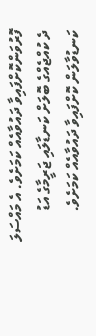ފޮރުވަންކޮށްފައިވާ ދައުވާއެއް ކަމަށެވެ. އެ މައްސަލަ ދެ ކުއްޖެއްގެ ބޮލަށް ކަނޑާލައި ޖަރީމާގެ އަޑު ކަނޑުވާލަން ކޮށްފައިވާ ދައުވާއެއް ކަމަށެވެ.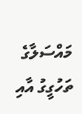މައްސަލާގެ ތަހުގީގު އާއި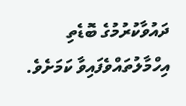ދައުވާކުރުމުގެ ބޮޑެތި އިހްމާލުތައްވެފައިވާ ކަމަށެވެ.